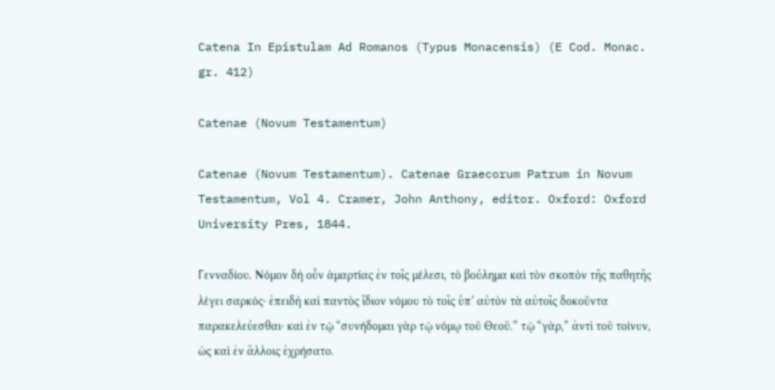Catena In Epistulam Ad Romanos (Typus Monacensis) (E Cod. Monac. gr. 412)

Catenae (Novum Testamentum)

Catenae (Novum Testamentum). Catenae Graecorum Patrum in Novum Testamentum, Vol 4. Cramer, John Anthony, editor. Oxford: Oxford University Pres, 1844.

Γενναδίου. Νόμον δὴ οὖν ἁμαρτίας ἐν τοῖς μέλεσι, τὸ βούλημα καὶ τὸν σκοπὸν τῆς παθητῆς λέγει σαρκός· ἐπειδὴ καὶ παντὸς ἴδιον νόμου τὸ τοῖς ὑπ’ αὐτὸν τὰ αὐτοῖς δοκοῦντα παρακελεύεσθαι· καὶ ἐν τῷ “συνήδομαι γὰρ τῷ νόμῳ τοῦ Θεοῦ.” τῷ “γὰρ,” ἀντὶ τοῦ τοίνυν, ὡς καὶ ἐν ἄλλοις ἐχρήσατο.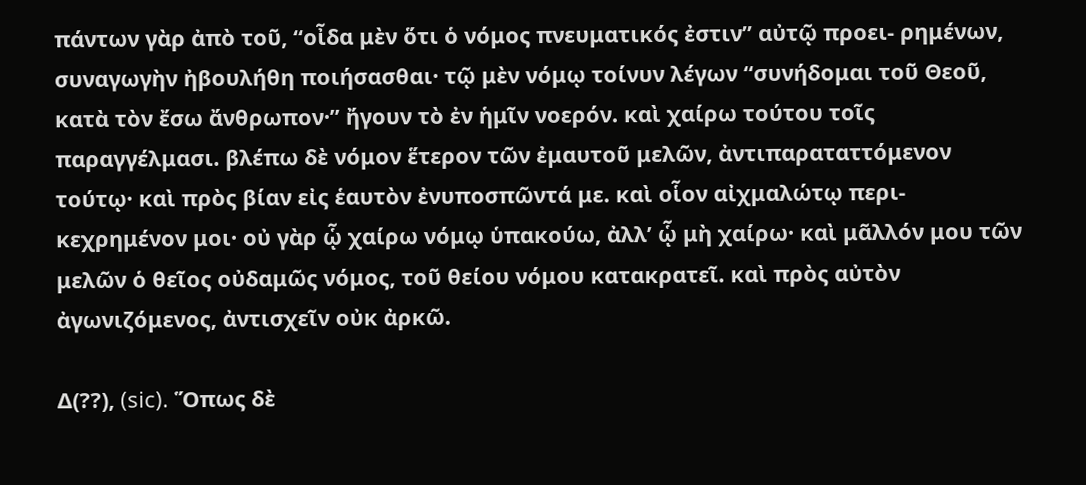πάντων γὰρ ἀπὸ τοῦ, “οἶδα μὲν ὅτι ὁ νόμος πνευματικός ἐστιν” αὐτῷ προει- ρημένων, συναγωγὴν ἠβουλήθη ποιήσασθαι· τῷ μὲν νόμῳ τοίνυν λέγων “συνήδομαι τοῦ Θεοῦ, κατὰ τὸν ἔσω ἄνθρωπον·” ἤγουν τὸ ἐν ἡμῖν νοερόν. καὶ χαίρω τούτου τοῖς παραγγέλμασι. βλέπω δὲ νόμον ἕτερον τῶν ἐμαυτοῦ μελῶν, ἀντιπαραταττόμενον τούτῳ· καὶ πρὸς βίαν εἰς ἑαυτὸν ἐνυποσπῶντά με. καὶ οἷον αἰχμαλώτῳ περι- κεχρημένον μοι· οὐ γὰρ ᾧ χαίρω νόμῳ ὑπακούω, ἀλλ’ ᾧ μὴ χαίρω· καὶ μᾶλλόν μου τῶν μελῶν ὁ θεῖος οὐδαμῶς νόμος, τοῦ θείου νόμου κατακρατεῖ. καὶ πρὸς αὐτὸν ἀγωνιζόμενος, ἀντισχεῖν οὐκ ἀρκῶ.

Δ(??), (sic). Ὅπως δὲ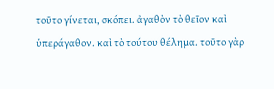τοῦτο γίνεται, σκόπει. ἀγαθὸν τὸ θεῖον καὶ ὑπεράγαθον. καὶ τὸ τούτου θέλημα. τοῦτο γὰρ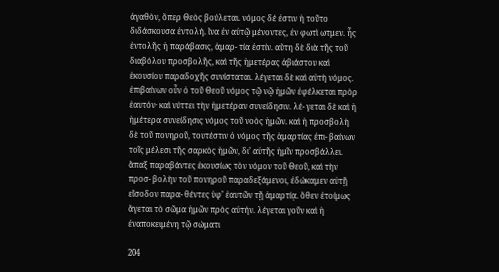ἀγαθὸν, ὅπερ Θεὸς βούλεται. νόμος δέ ἐστιν ἡ τοῦτο διδάσκουσα ἐντολή. ἵνα ἐν αὐτῷ μένοντες, ἐν φωτὶ ωτμεν. ἧς ἐντολῆς ἡ παράβασις, ἁμαρ- τία ἐστίν. αὕτη δὲ διὰ τῆς τοῦ διαβόλου προσβολῆς, καὶ τῆς ἡμετέρας ἀβιάστου καὶ ἑκουσίου παραδοχῆς συνίσταται. λέγεται δὲ καὶ αὐτὴ νόμος. ἐπιβαίνων οὖν ὁ τοῦ Θεοῦ νόμος τῷ νῷ ἡμῶν ἐφέλκεται πρὸρ ἑαυτόν· καὶ νύττει τὴν ἡμετέραν συνείδησιν. λέ- γεται δὲ καὶ ἡ ἡμέτερα συνείδησις νόμος τοῦ νοὸς ἡμῶν. καὶ ἡ προσβολὴ δὲ τοῦ πονηροῦ, τουτέστιν ὁ νόμος τῆς ἁμαρτίας ἐπι- βαίνων τοῖς μέλεσι τῆς σαρκὸς ἡμῶν, δι’ αὐτῆς ἡμῖν προσβάλλει. ἅπαξ παραβάντες ἑκουσίως τὸν νόμον τοῦ Θεοῦ, καὶ τὴν προσ- βολὴν τοῦ πονηροῦ παραδεξάμενοι, ἐδώκαμεν αὐτῇ εἴσοδον παρα- θέντες ὑφ’ ἑαυτῶν τῇ ἁμαρτίᾳ. ὅθεν ἑτοίμως ἄγεται τὸ σῶμα ἡμῶν πρὸς αὐτήν. λέγεται γοῦν καὶ ἡ ἐναποκειμένη τῷ σώματι

204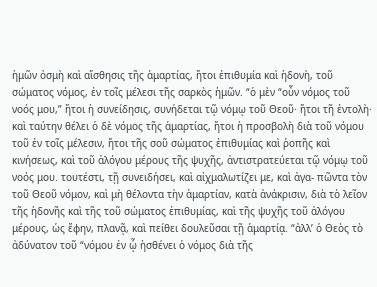ἡμῶν ὀσμὴ καὶ αἴσθησις τῆς ἁμαρτίας, ἤτοι ἐπιθυμία καὶ ἡδονὴ, τοῦ σώματος νόμος, ἐν τοῖς μέλεσι τῆς σαρκὸς ἡμῶν. “ὁ μὲν “οὖν νόμος τοῦ νοός μου,” ἤτοι ἡ συνείδησις, συνήδεται τῷ νόμῳ τοῦ Θεοῦ· ἤτοι τῆ ἐντολὴ· καὶ ταύτην θέλει ὁ δὲ νόμος τῆς ἁμαρτίας, ἤτοι ἡ προσβολὴ διὰ τοῦ νόμου τοῦ ἐν τοῖς μέλεσιν, ἤτοι τῆς σοῦ σώματος ἐπιθυμίας καὶ ῥοπῆς καὶ κινήσεως, καὶ τοῦ ἀλόγου μέρους τῆς ψυχῆς, ἀντιστρατεύεται τῷ νόμῳ τοῦ νοός μου. τουτέστι, τῇ συνειδήσει, καὶ αἰχμαλωτίζει με, καὶ ἀγα- πῶντα τὸν τοῦ Θεοῦ νόμον, καὶ μὴ θέλοντα τὴν ἁμαρτίαν, κατὰ ἀνάκρισιν, διὰ τὸ λεῖον τῆς ἡδονῆς καὶ τῆς τοῦ σώματος ἐπιθυμίας, καὶ τῆς ψυχῆς τοῦ ἀλόγου μέρους, ὡς ἔφην, πλανᾷ, καὶ πείθει δουλεῦσαι τῇ ἁμαρτίᾳ. “ἀλλ’ ὁ Θεὸς τὸ ἀδύνατον τοῦ “νόμου ἐν ᾧ ἠσθένει ὁ νόμος διὰ τῆς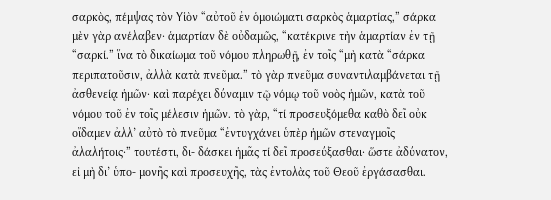σαρκὸς, πέμψας τὸν Υἱὸν “αὐτοῦ ἐν ὁμοιώματι σαρκὸς ἁμαρτίας,” σάρκα μὲν γὰρ ανέλαβεν· ἁμαρτίαν δὲ οὐδαμῶς, “κατέκρινε τὴν ἁμαρτίαν ἐν τῇ “σαρκί.” ἵνα τὸ δικαίωμα τοῦ νόμου πληρωθῇ, ἐν τοῖς “μὴ κατὰ “σάρκα περιπατοῦσιν, ἀλλὰ κατὰ πνεῦμα.” τὸ γὰρ πνεῦμα συναντιλαμβάνεται τῇ ἀσθενείᾳ ἡμῶν· καὶ παρέχει δύναμιν τῷ νόμῳ τοῦ νοὸς ἡμῶν, κατὰ τοῦ νόμου τοῦ ἐν τοῖς μέλεσιν ἡμῶν. τὸ γὰρ, “τί προσευξόμεθα καθὸ δεῖ οὐκ οἴδαμεν ἀλλ’ αὐτὸ τὸ πνεῦμα “ἐντυγχάνει ὑπὲρ ἡμῶν στεναγμοῖς ἀλαλήτοις·” τουτέστι, δι- δάσκει ἡμᾶς τί δεῖ προσεύξασθαι· ὥστε ἀδύνατον, εἰ μὴ δι’ ὑπο- μονῆς καὶ προσευχῆς, τὰς ἐντολὰς τοῦ Θεοῦ ἐργάσασθαι.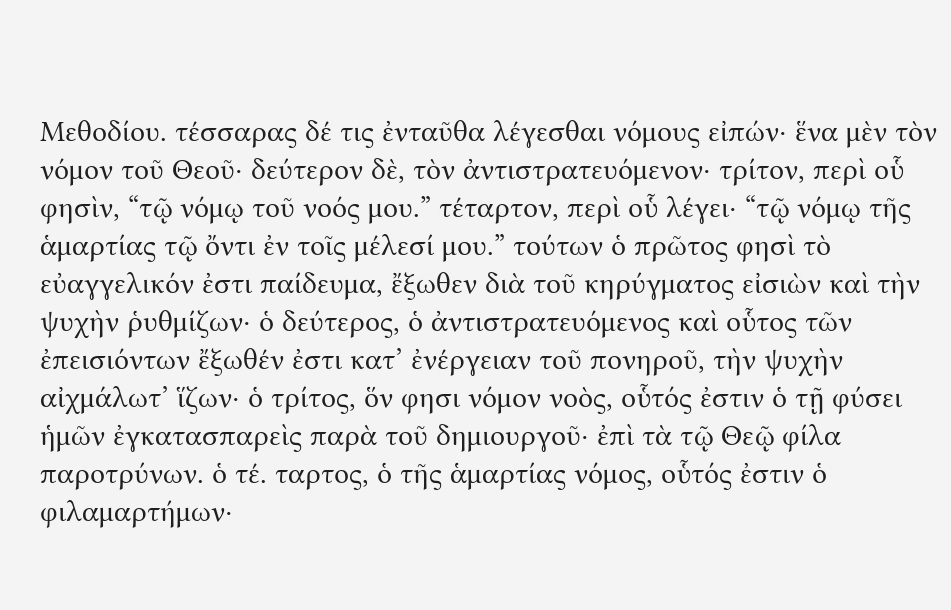Μεθοδίου. τέσσαρας δέ τις ἐνταῦθα λέγεσθαι νόμους εἰπών· ἕνα μὲν τὸν νόμον τοῦ Θεοῦ· δεύτερον δὲ, τὸν ἀντιστρατευόμενον· τρίτον, περὶ οὗ φησὶν, “τῷ νόμῳ τοῦ νοός μου.” τέταρτον, περὶ οὗ λέγει· “τῷ νόμῳ τῆς ἁμαρτίας τῷ ὄντι ἐν τοῖς μέλεσί μου.” τούτων ὁ πρῶτος φησὶ τὸ εὐαγγελικόν ἐστι παίδευμα, ἔξωθεν διὰ τοῦ κηρύγματος εἰσιὼν καὶ τὴν ψυχὴν ῥυθμίζων· ὁ δεύτερος, ὁ ἀντιστρατευόμενος καὶ οὗτος τῶν ἐπεισιόντων ἔξωθέν ἐστι κατ’ ἐνέργειαν τοῦ πονηροῦ, τὴν ψυχὴν αἰχμάλωτ’ ἵζων· ὁ τρίτος, ὅν φησι νόμον νοὸς, οὗτός ἐστιν ὁ τῇ φύσει ἡμῶν ἐγκατασπαρεὶς παρὰ τοῦ δημιουργοῦ· ἐπὶ τὰ τῷ Θεῷ φίλα παροτρύνων. ὁ τέ. ταρτος, ὁ τῆς ἁμαρτίας νόμος, οὗτός ἐστιν ὁ φιλαμαρτήμων·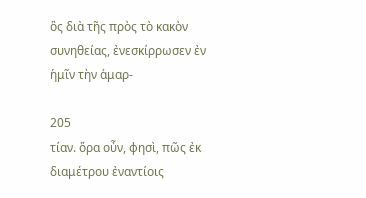ὃς διὰ τῆς πρὸς τὸ κακὸν συνηθείας, ἐνεσκίρρωσεν ἐν ἡμῖν τὴν ἁμαρ-

205
τίαν. ὅρα οὖν, φησὶ, πῶς ἐκ διαμέτρου ἐναντίοις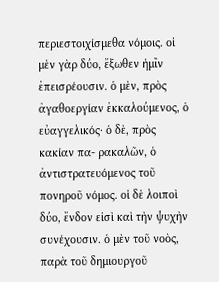περιεστοιχίσμεθα νόμοις. οἱ μὲν γὰρ δύο, ἔξωθεν ἡμῖν ἐπεισρέουσιν. ὁ μὲν, πρὸς ἀγαθοεργίαν ἐκκαλούμενος, ὁ εὐαγγελικός· ὁ δὲ, πρὸς κακίαν πα- ρακαλῶν, ὁ ἀντιστρατευόμενος τοῦ πονηροῦ νόμος. οἱ δὲ λοιποὶ δύο, ἔνδον εἰσὶ καὶ τὴν ψυχὴν συνέχουσιν. ὁ μὲν τοῦ νοὸς, παρὰ τοῦ δημιουργοῦ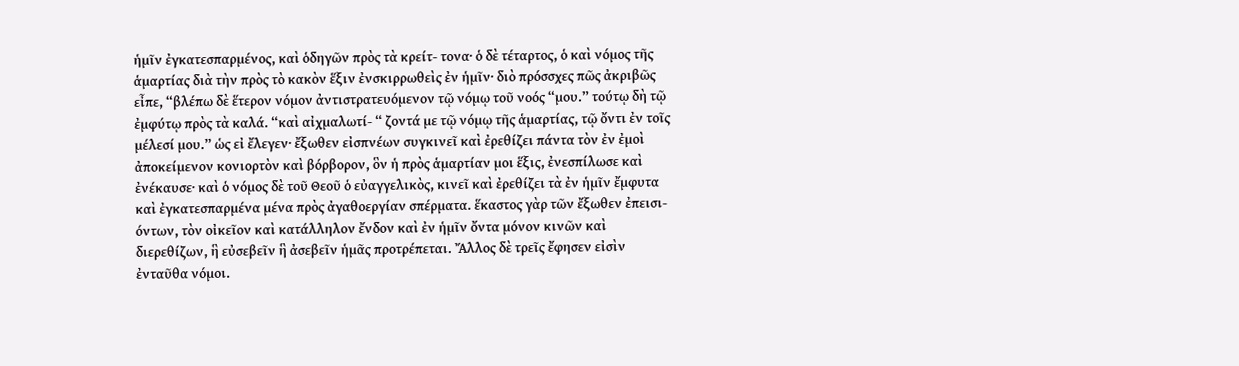ἡμῖν ἐγκατεσπαρμένος, καὶ ὁδηγῶν πρὸς τὰ κρείτ- τονα· ὁ δὲ τέταρτος, ὁ καὶ νόμος τῆς ἁμαρτίας διὰ τὴν πρὸς τὸ κακὸν ἕξιν ἐνσκιρρωθεὶς ἐν ἡμῖν· διὸ πρόσσχες πῶς ἀκριβῶς εἶπε, “βλέπω δὲ ἕτερον νόμον ἀντιστρατευόμενον τῷ νόμῳ τοῦ νοός “μου.” τούτῳ δὴ τῷ ἐμφύτῳ πρὸς τὰ καλά. “καὶ αἰχμαλωτί- “ ζοντά με τῷ νόμῳ τῆς ἁμαρτίας, τῷ ὄντι ἐν τοῖς μέλεσί μου.” ὡς εἰ ἔλεγεν· ἔξωθεν εἰσπνέων συγκινεῖ καὶ ἐρεθίζει πάντα τὸν ἐν ἐμοὶ ἀποκείμενον κονιορτὸν καὶ βόρβορον, ὃν ἡ πρὸς ἁμαρτίαν μοι ἕξις, ἐνεσπίλωσε καὶ ἐνέκαυσε· καὶ ὁ νόμος δὲ τοῦ Θεοῦ ὁ εὐαγγελικὸς, κινεῖ καὶ ἐρεθίζει τὰ ἐν ἡμῖν ἔμφυτα καὶ ἐγκατεσπαρμένα μένα πρὸς ἀγαθοεργίαν σπέρματα. ἕκαστος γὰρ τῶν ἔξωθεν ἐπεισι- όντων, τὸν οἰκεῖον καὶ κατάλληλον ἔνδον καὶ ἐν ἡμῖν ὄντα μόνον κινῶν καὶ διερεθίζων, ἣ εὐσεβεῖν ἣ ἀσεβεῖν ἡμᾶς προτρέπεται. Ἄλλος δὲ τρεῖς ἔφησεν εἰσὶν ἐνταῦθα νόμοι.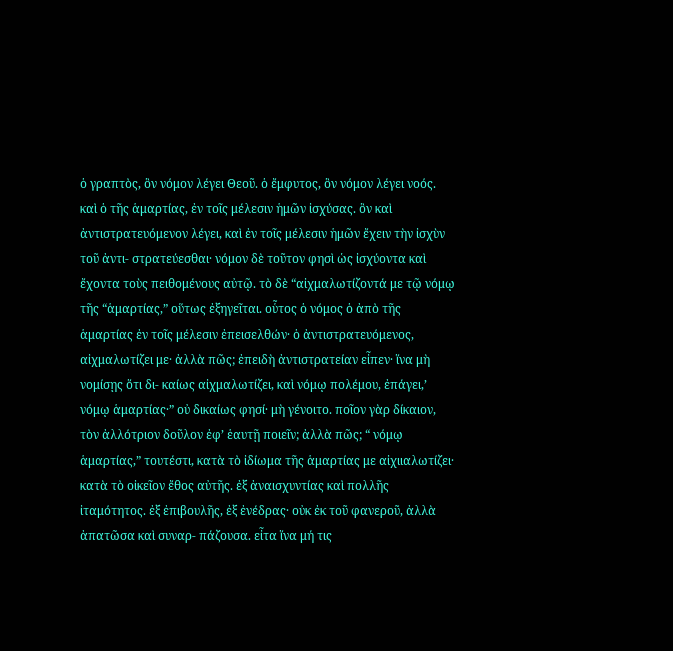ὁ γραπτὸς, ὃν νόμον λέγει Θεοῦ. ὁ ἔμφυτος, ὃν νόμον λέγει νοός. καὶ ὁ τῆς ἁμαρτίας, ἐν τοῖς μέλεσιν ἡμῶν ἰσχύσας. ὃν καὶ ἀντιστρατευόμενον λέγει, καὶ ἐν τοῖς μέλεσιν ἡμῶν ἔχειν τὴν ἰσχὺν τοῦ ἀντι- στρατεύεσθαι· νόμον δὲ τοῦτον φησὶ ὡς ἰσχύοντα καὶ ἔχοντα τοὺς πειθομένους αὐτῷ. τὸ δὲ “αἰχμαλωτίζοντά με τῷ νόμῳ τῆς “ἁμαρτίας,” οὕτως ἐξηγεῖται. οὗτος ὁ νόμος ὁ ἀπὸ τῆς ἁμαρτίας ἐν τοῖς μέλεσιν ἐπεισελθών· ὁ ἀντιστρατευόμενος, αἰχμαλωτίζει με· ἀλλὰ πῶς; ἐπειδὴ ἀντιστρατείαν εἶπεν· ἵνα μὴ νομίσῃς ὅτι δι- καίως αἰχμαλωτίζει, καὶ νόμῳ πολέμου, ἐπάγει,’ νόμῳ ἁμαρτίας·” οὐ δικαίως φησί· μὴ γένοιτο. ποῖον γὰρ δίκαιον, τὸν ἀλλότριον δοῦλον ἐφ’ ἑαυτῇ ποιεῖν; ἀλλὰ πῶς; “ νόμῳ ἁμαρτίας,” τουτέστι, κατὰ τὸ ἰδίωμα τῆς ἁμαρτίας με αἰχιιαλωτίζει· κατὰ τὸ οἰκεῖον ἔθος αὐτῆς. ἐξ ἀναισχυντίας καὶ πολλῆς ἰταμότητος. ἐξ ἐπιβουλῆς, ἐξ ἐνέδρας· οὐκ ἐκ τοῦ φανεροῦ, ἀλλὰ ἀπατῶσα καὶ συναρ- πάζουσα. εἶτα ἵνα μή τις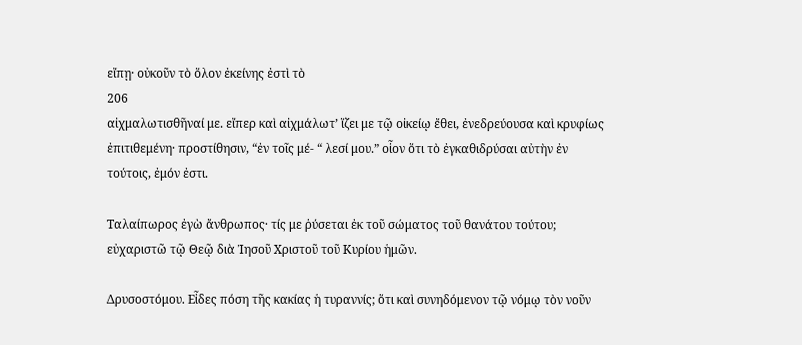εἴπῃ· οὐκοῦν τὸ ὅλον ἐκείνης ἐστὶ τὸ
206
αἰχμαλωτισθῆναί με. εἴπερ καὶ αἰχμάλωτ’ ἵζει με τῷ οἰκείῳ ἔθει, ἐνεδρεύουσα καὶ κρυφίως ἐπιτιθεμένη· προστίθησιν, “ἐν τοῖς μέ- “ λεσί μου.” οἷον ὅτι τὸ ἐγκαθιδρύσαι αὐτὴν ἐν τούτοις, ἐμόν ἐστι.

Ταλαίπωρος ἐγὼ ἄνθρωπος· τίς με ῥύσεται ἐκ τοῦ σώματος τοῦ θανάτου τούτου; εὐχαριστῶ τῷ Θεῷ διὰ Ἰησοῦ Χριστοῦ τοῦ Κυρίου ἡμῶν.

Δρυσοστόμου. Εἶδες πόση τῆς κακίας ἡ τυραννίς; ὅτι καὶ συνηδόμενον τῷ νόμῳ τὸν νοῦν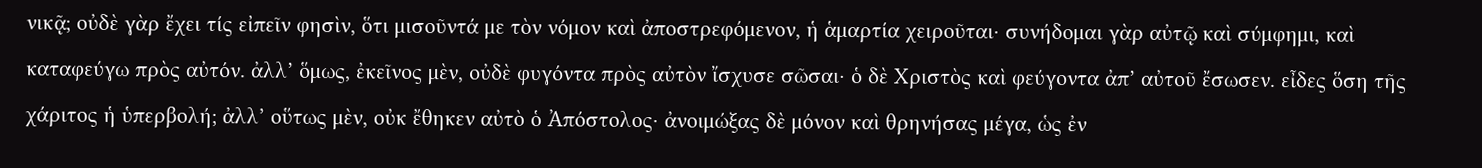νικᾷ; οὐδὲ γὰρ ἔχει τίς εἰπεῖν φησὶν, ὅτι μισοῦντά με τὸν νόμον καὶ ἀποστρεφόμενον, ἡ ἁμαρτία χειροῦται· συνήδομαι γὰρ αὐτῷ καὶ σύμφημι, καὶ καταφεύγω πρὸς αὐτόν. ἀλλ’ ὅμως, ἐκεῖνος μὲν, οὐδὲ φυγόντα πρὸς αὐτὸν ἴσχυσε σῶσαι· ὁ δὲ Χριστὸς καὶ φεύγοντα ἀπ’ αὐτοῦ ἔσωσεν. εἶδες ὅση τῆς χάριτος ἡ ὑπερβολή; ἀλλ’ οὕτως μὲν, οὐκ ἔθηκεν αὐτὸ ὁ Ἀπόστολος· ἀνοιμώξας δὲ μόνον καὶ θρηνήσας μέγα, ὡς ἐν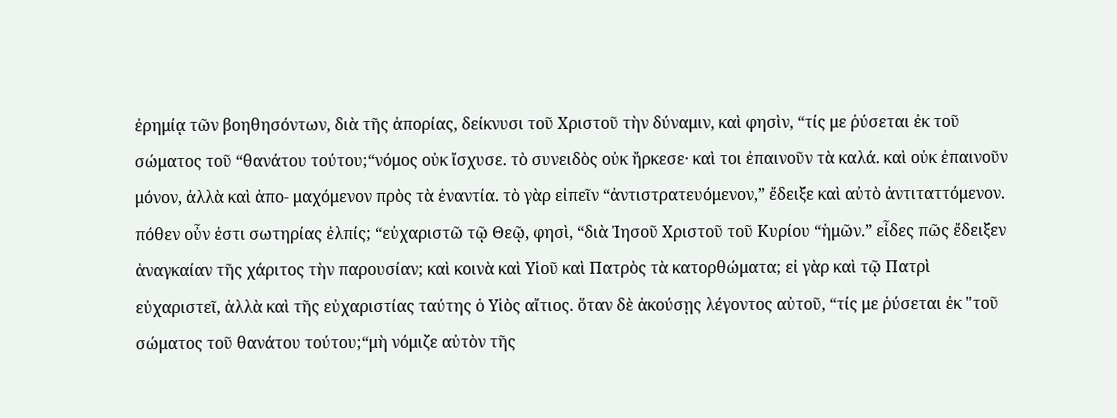ἐρημίᾳ τῶν βοηθησόντων, διὰ τῆς ἀπορίας, δείκνυσι τοῦ Χριστοῦ τὴν δύναμιν, καὶ φησὶν, “τίς με ῥύσεται ἐκ τοῦ σώματος τοῦ “θανάτου τούτου;“νόμος οὐκ ἴσχυσε. τὸ συνειδὸς οὐκ ἤρκεσε· καὶ τοι ἐπαινοῦν τὰ καλά. καὶ οὐκ ἐπαινοῦν μόνον, ἀλλὰ καὶ ἀπο- μαχόμενον πρὸς τὰ ἐναντία. τὸ γὰρ εἰπεῖν “ἀντιστρατευόμενον,” ἔδειξε καὶ αὐτὸ ἀντιταττόμενον. πόθεν οὖν ἐστι σωτηρίας ἐλπίς; “εὐχαριστῶ τῷ Θεῷ, φησὶ, “διὰ Ἰησοῦ Χριστοῦ τοῦ Κυρίου “ἡμῶν.” εἶδες πῶς ἔδειξεν ἀναγκαίαν τῆς χάριτος τὴν παρουσίαν; καὶ κοινὰ καὶ Υἱοῦ καὶ Πατρὸς τὰ κατορθώματα; εἰ γὰρ καὶ τῷ Πατρὶ εὐχαριστεῖ, ἀλλὰ καὶ τῆς εὐχαριστίας ταύτης ὁ Υἱὸς αἴτιος. ὅταν δὲ ἀκούσῃς λέγοντος αὐτοῦ, “τίς με ῥύσεται ἐκ "τοῦ σώματος τοῦ θανάτου τούτου;“μὴ νόμιζε αὐτὸν τῆς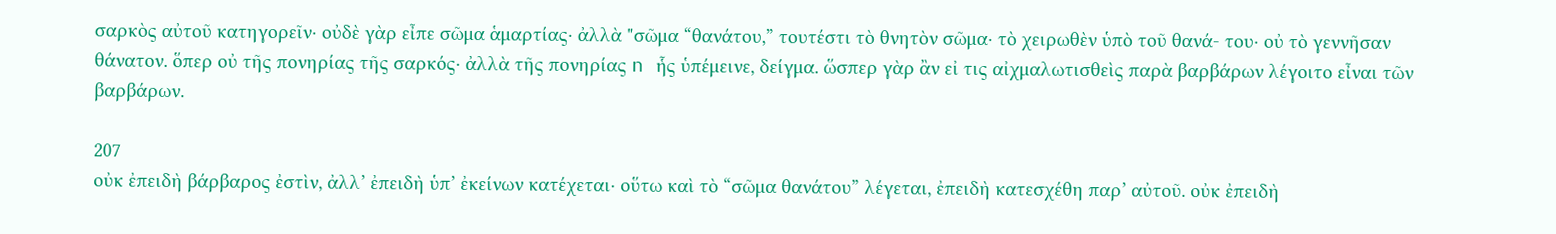σαρκὸς αὐτοῦ κατηγορεῖν· οὐδὲ γὰρ εἶπε σῶμα ἁμαρτίας· ἀλλὰ "σῶμα “θανάτου,” τουτέστι τὸ θνητὸν σῶμα· τὸ χειρωθὲν ὑπὸ τοῦ θανά- του· οὐ τὸ γεννῆσαν θάνατον. ὅπερ οὐ τῆς πονηρίας τῆς σαρκός· ἀλλὰ τῆς πονηρίας n ἧς ὑπέμεινε, δείγμα. ὥσπερ γὰρ ἂν εἰ τις αἰχμαλωτισθεὶς παρὰ βαρβάρων λέγοιτο εἶναι τῶν βαρβάρων.

207
οὐκ ἐπειδὴ βάρβαρος ἐστὶν, ἀλλ’ ἐπειδὴ ὑπ’ ἐκείνων κατέχεται· οὕτω καὶ τὸ “σῶμα θανάτου” λέγεται, ἐπειδὴ κατεσχέθη παρ’ αὐτοῦ. οὐκ ἐπειδὴ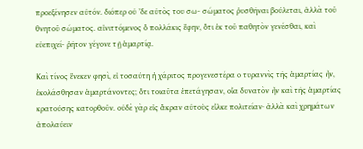προεξένησεν αὐτόν. διόπερ οὐ ’δε αὐτὸς του σω- σώματος ῥυσθῆναι βούλεται, ἀλλὰ τοῦ θνητοῦ σώματος. αἰνιττόμενος ὃ πολλάκις ἔφην, ὅτι ἐκ τοῦ παθητὸν γενέσθαι, καὶ εὐεπιχεί- ῥῆτον γέγονε τῇ ἁμαρτίᾳ.

Καὶ τίνος ἕνεκεν φησὶ, εἰ τοσαύτη ἡ χάριτος προγενεστέρα o τυραννὶς τῆς ἁμαρτίας ἦν, ἐκολάσθησαν ἁμαρτάνοντες; ὅτι τοιαῦτα ἐπετάγησαν, οἷα δυνατὸν ἦν καὶ τῆς ἁμαρτίας κρατούσης κατορθοῦν. οὐδὲ γὰρ εἰς ἄκραν αὐτοὺς εἷλκε πολιτείαν· ἀλλὰ καὶ χρημάτων ἀπολαύειν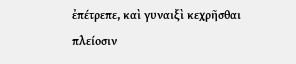ἐπέτρεπε, καὶ γυναιξὶ κεχρῆσθαι πλείοσιν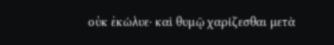οὐκ ἐκώλυε· καὶ θυμῷ χαρίζεσθαι μετὰ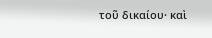τοῦ δικαίου· καὶ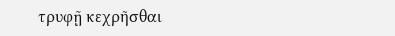τρυφῇ κεχρῆσθαι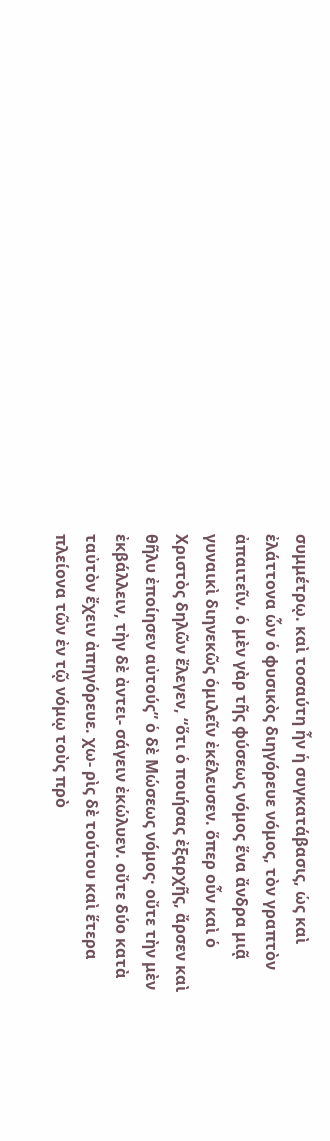συμμέτρῳ. καὶ τοσαύτη ἦν ἡ συγκατάβασις, ὡς καὶ ἐλάττονα ὧν ὁ φυσικὸς διηγόρευε νόμος, τὸν γραπτὸν ἀπαιτεῖν. ὁ μὲν γὰρ τῆς φύσεως νόμος ἕνα ἄνδρα μιᾷ γυναικὶ διηνεκῶς ὁμιλεῖν ἐκέλευσεν. ὅπερ οὖν καὶ ὁ Χριστὸς δηλῶν ἔλεγεν, “ὅτι ὁ ποιήσας ἐξαρχῆς, ἄρσεν καὶ θῆλυ ἐποίησεν αὐτούς” ὁ δὲ Μώσεως νόμος· οὔτε τὴν μὲν ἐκβάλλειν, τὴν δὲ ἀντει- σάγειν ἐκώλυεν. οὔτε δύο κατὰ ταὐτὸν ἔχειν ἀπηγόρευε. χω- ρὶς δὲ τούτου καὶ ἕτερα πλείονα τῶν ἐν τῷ νόμῳ τοὺς πρὸ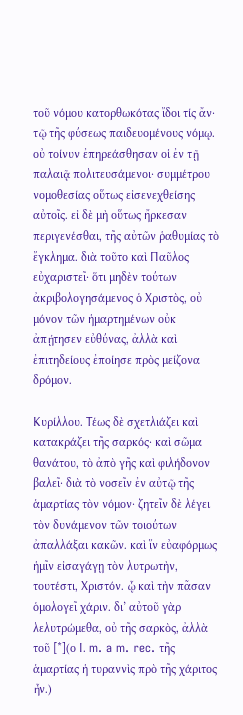τοῦ νόμου κατορθωκότας ἴδοι τίς ἄν· τῷ τῆς φύσεως παιδευομένους νόμῳ. οὐ τοίνυν ἐπηρεάσθησαν οἱ ἐν τῇ παλαιᾷ πολιτευσάμενοι· συμμέτρου νομοθεσίας οὕτως εἰσενεχθείσης αὐτοῖς. εἰ δὲ μὴ οὕτως ἤρκεσαν περιγενέσθαι, τῆς αὐτῶν ῥαθυμίας τὸ ἔγκλημα. διὰ τοῦτο καὶ Παῦλος εὐχαριστεῖ· ὅτι μηδὲν τούτων ἀκριβολογησάμενος ὁ Χριστὸς, οὐ μόνον τῶν ἡμαρτημένων οὐκ ἀπῄτησεν εὐθύνας, ἀλλὰ καὶ ἐπιτηδείους ἐποίησε πρὸς μείζονα δρόμον.

Κυρίλλου. Τέως δὲ σχετλιάζει καὶ κατακράζει τῆς σαρκός· καὶ σῶμα θανάτου, τὸ ἀπὸ γῆς καὶ φιλήδονον βαλεῖ· διὰ τὸ νοσεῖν ἐν αὐτῷ τῆς ἁμαρτίας τὸν νόμον· ζητεῖν δὲ λέγει τὸν δυνάμενον τῶν τοιούτων ἀπαλλάξαι κακῶν. καὶ ἵν εὐαφόρμως ἡμῖν εἰσαγάγῃ τὸν λυτρωτὴν, τουτέστι, Χριστόν. ᾧ καὶ τὴν πᾶσαν ὁμολογεῖ χάριν. δι’ αὐτοῦ γὰρ λελυτρώμεθα, οὐ τῆς σαρκὸς, ἀλλὰ τοῦ [*](ο Ι. m. a m. rec. τῆς ἁμαρτίας ἡ τυραννὶς πρὸ τῆς χάριτος ἦν.)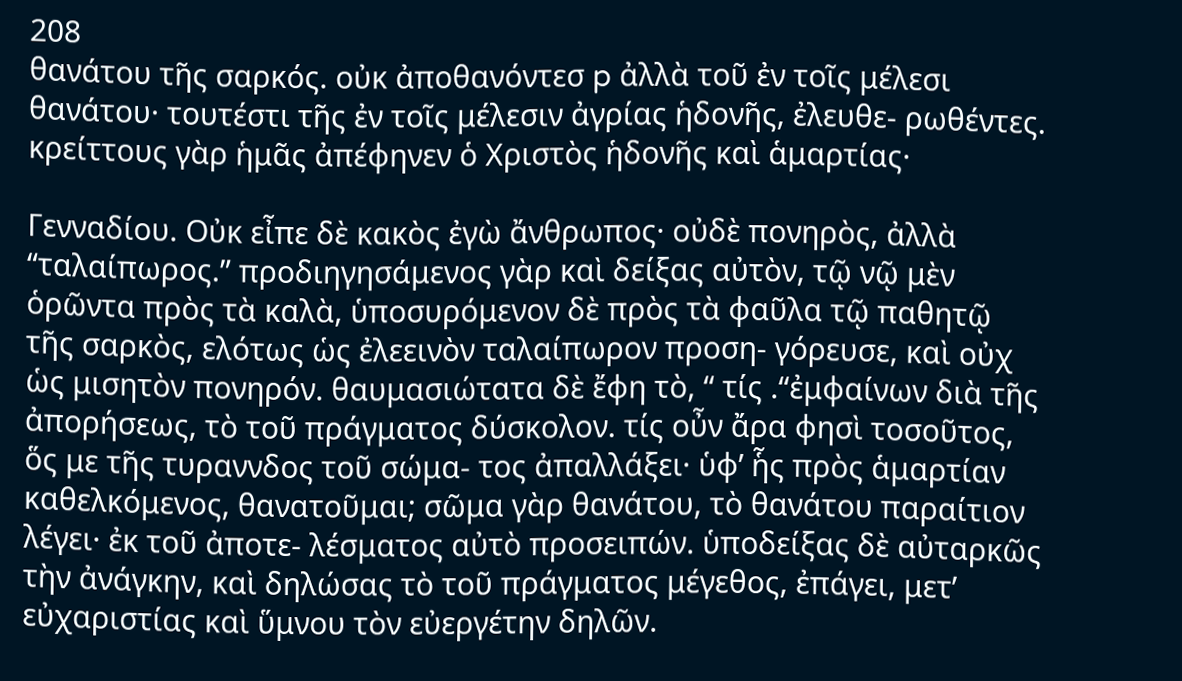208
θανάτου τῆς σαρκός. οὐκ ἀποθανόντεσ p ἀλλὰ τοῦ ἐν τοῖς μέλεσι θανάτου· τουτέστι τῆς ἐν τοῖς μέλεσιν ἀγρίας ἡδονῆς, ἐλευθε- ρωθέντες. κρείττους γὰρ ἡμᾶς ἀπέφηνεν ὁ Χριστὸς ἡδονῆς καὶ ἁμαρτίας·

Γενναδίου. Οὐκ εἶπε δὲ κακὸς ἐγὼ ἄνθρωπος· οὐδὲ πονηρὸς, ἀλλὰ “ταλαίπωρος.” προδιηγησάμενος γὰρ καὶ δείξας αὐτὸν, τῷ νῷ μὲν ὁρῶντα πρὸς τὰ καλὰ, ὑποσυρόμενον δὲ πρὸς τὰ φαῦλα τῷ παθητῷ τῆς σαρκὸς, ελότως ὡς ἐλεεινὸν ταλαίπωρον προση- γόρευσε, καὶ οὐχ ὡς μισητὸν πονηρόν. θαυμασιώτατα δὲ ἔφη τὸ, “ τίς .“ἐμφαίνων διὰ τῆς ἀπορήσεως, τὸ τοῦ πράγματος δύσκολον. τίς οὖν ἄρα φησὶ τοσοῦτος, ὅς με τῆς τυραννδος τοῦ σώμα- τος ἀπαλλάξει· ὑφ’ ἧς πρὸς ἁμαρτίαν καθελκόμενος, θανατοῦμαι; σῶμα γὰρ θανάτου, τὸ θανάτου παραίτιον λέγει· ἐκ τοῦ ἀποτε- λέσματος αὐτὸ προσειπών. ὑποδείξας δὲ αὐταρκῶς τὴν ἀνάγκην, καὶ δηλώσας τὸ τοῦ πράγματος μέγεθος, ἐπάγει, μετ’ εὐχαριστίας καὶ ὕμνου τὸν εὐεργέτην δηλῶν.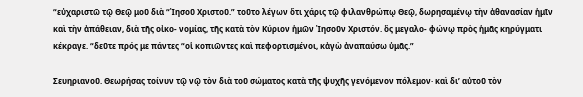“εὐχαριστῶ τῷ Θεῷ μοῦ διὰ “Ἰησοῦ Χριστοῦ.” τοῦτο λέγων ὅτι χάρις τῷ φιλανθρώπῳ Θεῷ, δωρησαμένῳ τὴν ἀθανασίαν ἡμῖν καὶ τὴν ἀπάθειαν, διὰ τῆς οἰκο- νομίας, τῆς κατὰ τὸν Κύριον ἡμῶν Ἰησοῦν Χριστόν. ὃς μεγαλο- φώνῳ πρὸς ἡμᾶς κηρύγματι κέκραγε. “δεῦτε πρός με πάντες “οἱ κοπιῶντες καὶ πεφορτισμένοι, κἀγὼ ἀναπαύσω ὑμᾶς.”

Σευηριανοῦ. Θεωρήσας τοίνυν τῷ νῷ τὸν διὰ τοῦ σώματος κατὰ τῆς ψυχῆς γενόμενον πόλεμον· καὶ δι’ αὐτοῦ τὸν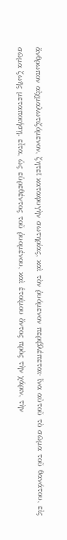ἄνθρωπον αἰχμαλωτιζόμενον, ζητεῖ καταφυγὴν σωτηρίας, καὶ τὸν ῥυόμενον περιβλέπεται· ἵνα αὐτοῦ τὸ σῶμα τοῦ θανάτου, εἰς σῶμα ζωῆς μεταποιήσῃ. εἶτα, ὡς εὑρεθέντος τοῦ ῥυομένου, καὶ ἑτοίμου ὄντος πρὸς τὴν χάριν, τὴν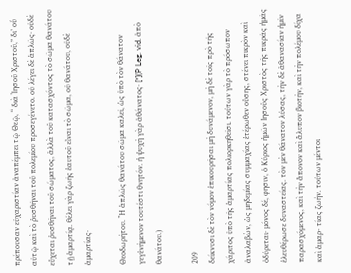πρέπουσαν εὐχαριστίαν ἀναπέμπει τῷ Θεῷ, “ διὰ Ἰησοῦ Χριστοῦ,” δι’ οὗ αὐτῷ καὶ τὸ ῥυσθῆναι τοῦ πολεμίου προσεγένετο. οὐ λέγει δὲ ἁπλῶς· οὐδὲ εὔχεται ῥυσθῆναι τοῦ σώματος, ἀλλὰ τοῦ κατασχόντος τὸ σῶμα θανάτου τῇ ἁμαρτίᾳ. θέλει γὰρ ζωῆς ἑαυτοῦ εἶναι τὸ σῶμα, οὐ θανάτου, οὐδὲ ἁμαρτίας·

Θεοδωρήτου. Ἢ ἁπλῶς θανάτου σῶμα καλεῖ, ὡς ὑπὸ τὸν θάνατον γεγἐνήμενον τουτέστι θνητόν. ἡ ψυχὴ γὰρ ἀθάνατος· [*](P Leg. vid. ἀπὸ θανάτου.)

209
δείκνυσι δὲ τὸν νόμον ἐπικουρῆσαι μὴ δυνάμενον, μὴ δὲ τοῖς πρὸ τῆς χάριτος ὑπὸ τῆς ἁμαρτίας πολιορκηθεῖσι. τούτων γὰρ τὸ πρόσωπον ἀναλαβὼν, ὡς μηδεμίας συμμαχίας ἑτέρωθεν οὔσης, στένει πικρὸν καὶ ὀδύρεται· μόνος δέ, φησιν, ὁ Κύριος ἡμῶν Ιησοῦς Χριστὸς τῆς πικρᾶς ἡμᾶς ἐλευθέρωσε δυναστείας. τὸν μὲν θάνατον λύσας, τὴν δὲ ἀθανασίαν ἡμῖν παρασχόμενος, καὶ τὴν ἄπονον καὶ ἄλυπον βιοτὴν, καὶ τὴν πολέμου δίχα καὶ ἁμαρ- τίας ζωήν. τούτων μέντοι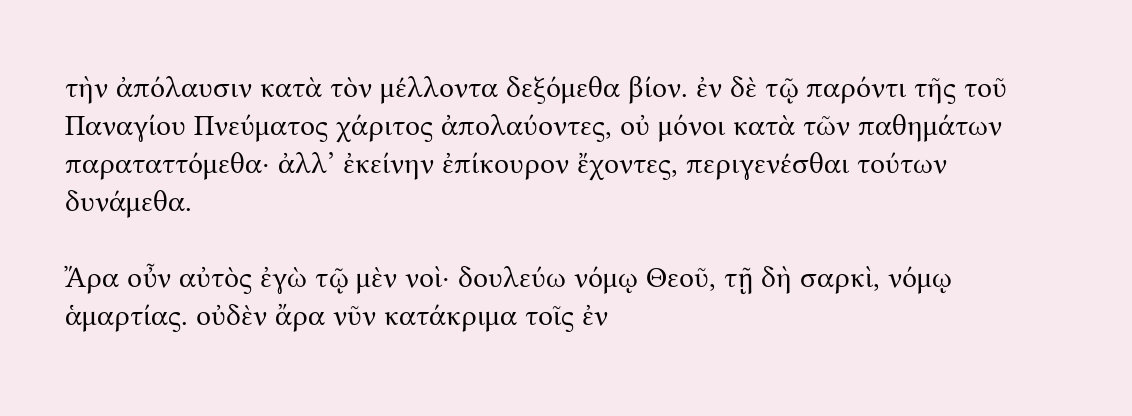τὴν ἀπόλαυσιν κατὰ τὸν μέλλοντα δεξόμεθα βίον. ἐν δὲ τῷ παρόντι τῆς τοῦ Παναγίου Πνεύματος χάριτος ἀπολαύοντες, οὐ μόνοι κατὰ τῶν παθημάτων παραταττόμεθα· ἀλλ’ ἐκείνην ἐπίκουρον ἔχοντες, περιγενέσθαι τούτων δυνάμεθα.

Ἄρα οὖν αὐτὸς ἐγὼ τῷ μὲν νοὶ· δουλεύω νόμῳ Θεοῦ, τῇ δὴ σαρκὶ, νόμῳ ἁμαρτίας. οὐδὲν ἄρα νῦν κατάκριμα τοῖς ἐν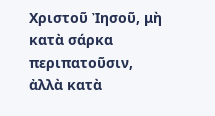Χριστοῦ Ἰησοῦ, μὴ κατὰ σάρκα περιπατοῦσιν, ἀλλὰ κατὰ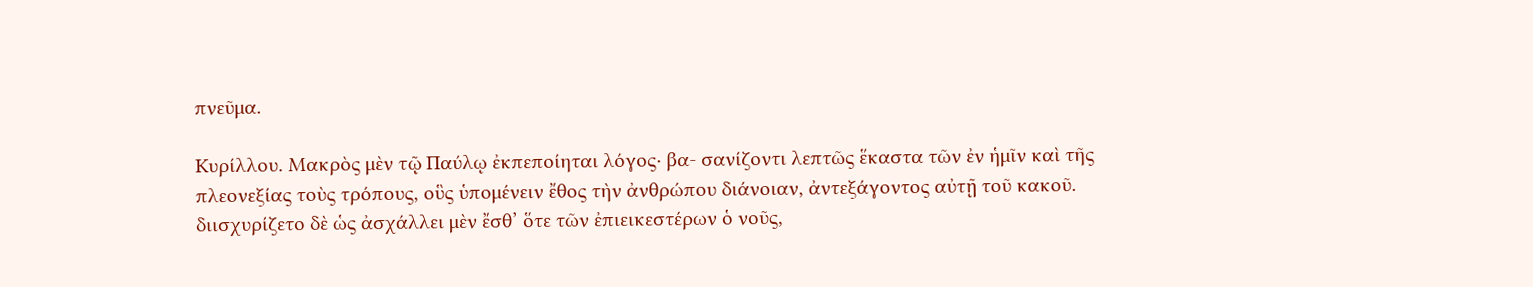πνεῦμα.

Κυρίλλου. Μακρὸς μὲν τῷ Παύλῳ ἐκπεποίηται λόγος· βα- σανίζοντι λεπτῶς ἕκαστα τῶν ἐν ἡμῖν καὶ τῆς πλεονεξίας τοὺς τρόπους, οὓς ὑπομένειν ἔθος τὴν ἀνθρώπου διάνοιαν, ἀντεξάγοντος αὐτῇ τοῦ κακοῦ. διισχυρίζετο δὲ ὡς ἀσχάλλει μὲν ἔσθ’ ὅτε τῶν ἐπιεικεστέρων ὁ νοῦς,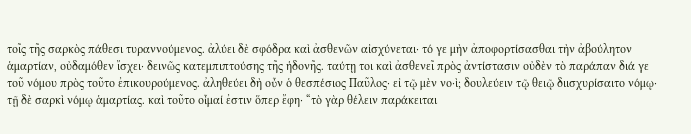τοῖς τῆς σαρκὸς πάθεσι τυραννούμενος. ἀλύει δὲ σφόδρα καὶ ἀσθενῶν αἰσχύνεται· τό γε μὴν ἀποφορτίσασθαι τὴν ἀβούλητον ἁμαρτίαν, οὐδαμόθεν ἴσχει· δεινῶς κατεμπιπτούσης τῆς ἡδονῆς. ταύτῃ τοι καὶ ἀσθενεῖ πρὸς ἀντίστασιν οὐδὲν τὸ παράπαν διά γε τοῦ νόμου πρὸς τοῦτο ἐπικουρούμενος. ἀληθεύει δὴ οὖν ὁ θεσπέσιος Παῦλος· εἰ τῷ μὲν νο·ὶ; δουλεύειν τῷ θειῷ διισχυρίσαιτο νόμῳ· τῇ δὲ σαρκὶ νόμῳ ἁμαρτίας. καὶ τοῦτο οἶμαί ἐστιν ὅπερ ἔφη· “τὸ γὰρ θέλειν παράκειται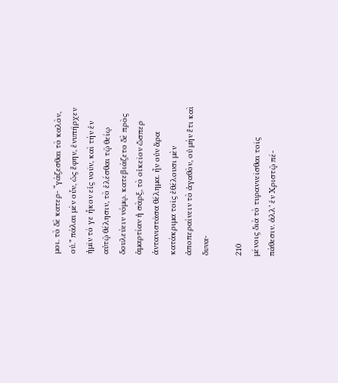μοι. τὸ δὲ κατερ- “γάζεσθαι τὸ καλὸν, οὐ.” πάλαι μὲν οὖν, ὡς ἔφην, ἐνυπῆρχεν ἡμῖν τό γε ἧκον εἰς νοῦν, καὶ τὴν ἐν αὐτῷ θέλησιν, τὸ ἑλέσθαι τῷ θείῳ δουλεύειν νόμῳ. κατεβιάζετο δὲ πρὸς ἁμαρτίαν ἡ σὰρξ, τὸ οἰκεῖον ὥσπερ ἀντανιστᾶσα θέλημα. ἦν οὐν ἄρα κατάκριμα τοῖς ἐθέλουσι μὲν ἀποπεραίνειν τὸ ἀγαθὸν, οὐ μὴν ἔτι καὶ δυνα-

210
μένοις διὰ τὸ τυραννεῖσθαι τοῖς πάθεσιν. ἀλλ’ ἐν Χριστῷ πέ-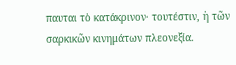παυται τὸ κατάκρινον· τουτέστιν, ἡ τῶν σαρκικῶν κινημάτων πλεονεξία.